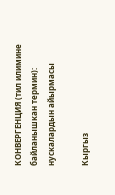КОНВЕРГЕНЦИЯ (тил илимине байланышкан термин): нускалардын айырмасы

Кыргыз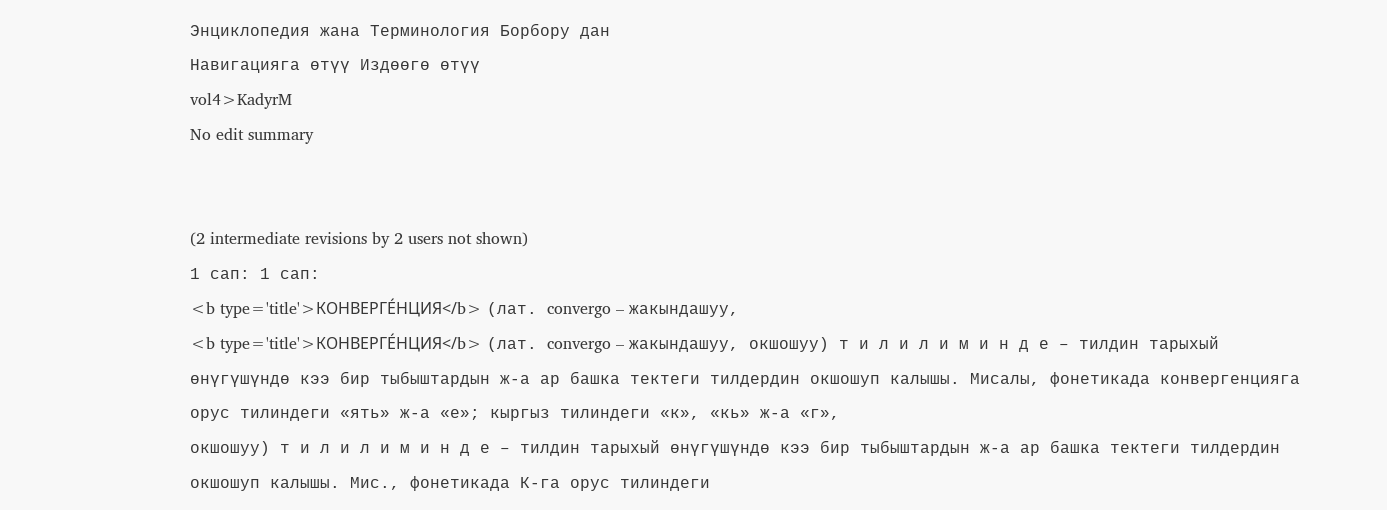Энциклопедия жана Терминология Борбору дан
Навигацияга өтүү Издөөгө өтүү
vol4>KadyrM
No edit summary


(2 intermediate revisions by 2 users not shown)
1 сап: 1 сап:
<b type='title'>КОНВЕРГЕ́НЦИЯ</b> (лат. convergo – жакындашуу,
<b type='title'>КОНВЕРГЕ́НЦИЯ</b> (лат. convergo – жакындашуу, окшошуу) т и л и л и м и н д е – тилдин тарыхый өнүгүшүндө кээ бир тыбыштардын ж-а ар башка тектеги тилдердин окшошуп калышы. Мисалы, фонетикада конвергенцияга орус тилиндеги «ять» ж-а «е»; кыргыз тилиндеги «к», «кь» ж-а «г»,
окшошуу) т и л и л и м и н д е – тилдин тарыхый өнүгүшүндө кээ бир тыбыштардын ж-а ар башка тектеги тилдердин окшошуп калышы. Мис., фонетикада К-га орус тилиндеги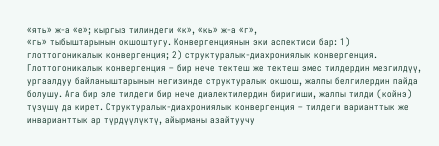«ять» ж-а «е»; кыргыз тилиндеги «к», «кь» ж-а «г»,
«гь» тыбыштарынын окшоштугу. Конвергенциянын эки аспектиси бар: 1) глоттогоникалык конвергенция; 2) структуралык-диахрониялык конвергенция. Глоттогоникалык конвергенция – бир нече тектеш же тектеш эмес тилдердин мезгилдүү, ургаалдуу байланыштарынын негизинде структуралык окшош, жалпы белгилердин пайда болушу. Ага бир эле тилдеги бир нече диалектилердин биригиши, жалпы тилди (койнэ) түзүшү да кирет. Структуралык-диахрониялык конвергенция – тилдеги варианттык же инварианттык ар түрдүүлүктү, айырманы азайтуучу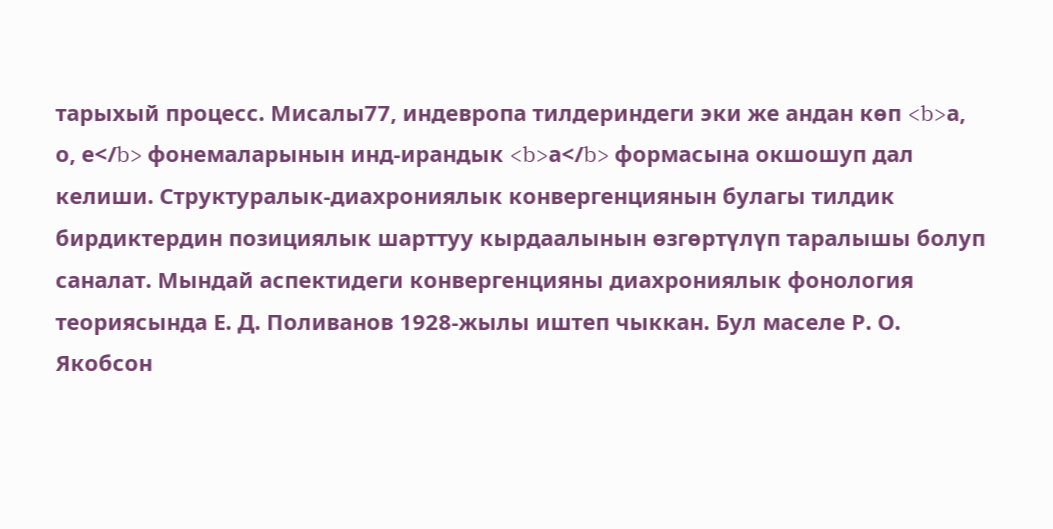тарыхый процесс. Мисалы77, индевропа тилдериндеги эки же андан көп <b>а, о, е</b> фонемаларынын инд-ирандык <b>а</b> формасына окшошуп дал келиши. Структуралык-диахрониялык конвергенциянын булагы тилдик бирдиктердин позициялык шарттуу кырдаалынын өзгөртүлүп таралышы болуп саналат. Мындай аспектидеги конвергенцияны диахрониялык фонология теориясында Е. Д. Поливанов 1928-жылы иштеп чыккан. Бул маселе Р. О. Якобсон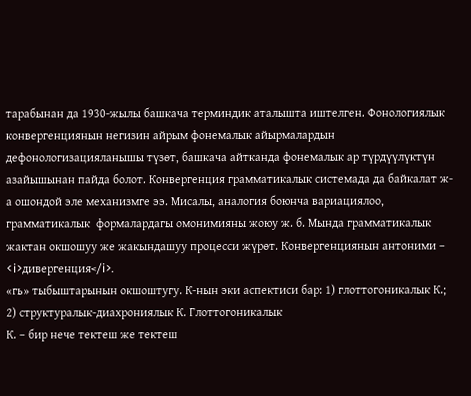тарабынан да 1930-жылы башкача терминдик аталышта иштелген. Фонологиялык конвергенциянын негизин айрым фонемалык айырмалардын дефонологизацияланышы түзөт, башкача айтканда фонемалык ар түрдүүлүктүн азайышынан пайда болот. Конвергенция грамматикалык системада да байкалат ж-а ошондой эле механизмге ээ. Мисалы, аналогия боюнча вариациялоо, грамматикалык  формалардагы омонимияны жоюу ж. б. Мында грамматикалык жактан окшошуу же жакындашуу процесси жүрөт. Конвергенциянын антоними – <i>дивергенция</i>.
«гь» тыбыштарынын окшоштугу. К-нын эки аспектиси бар: 1) глоттогоникалык К.; 2) структуралык-диахрониялык К. Глоттогоникалык
К. – бир нече тектеш же тектеш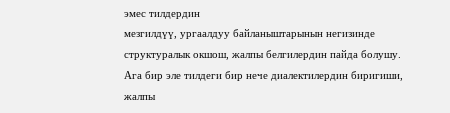эмес тилдердин
мезгилдүү, ургаалдуу байланыштарынын негизинде структуралык окшош, жалпы белгилердин пайда болушу. Ага бир эле тилдеги бир нече диалектилердин биригиши, жалпы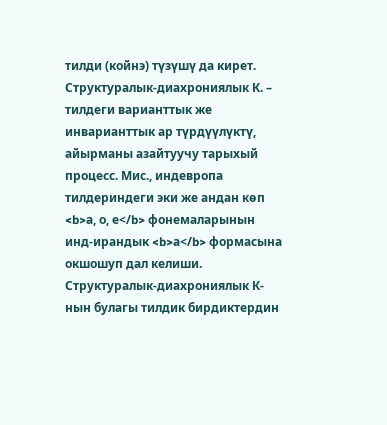тилди (койнэ) түзүшү да кирет. Структуралык-диахрониялык К. – тилдеги варианттык же инварианттык ар түрдүүлүктү, айырманы азайтуучу тарыхый процесс. Мис., индевропа тилдериндеги эки же андан көп <b>а, о, е</b> фонемаларынын инд-ирандык <b>а</b> формасына окшошуп дал келиши. Структуралык-диахрониялык К-нын булагы тилдик бирдиктердин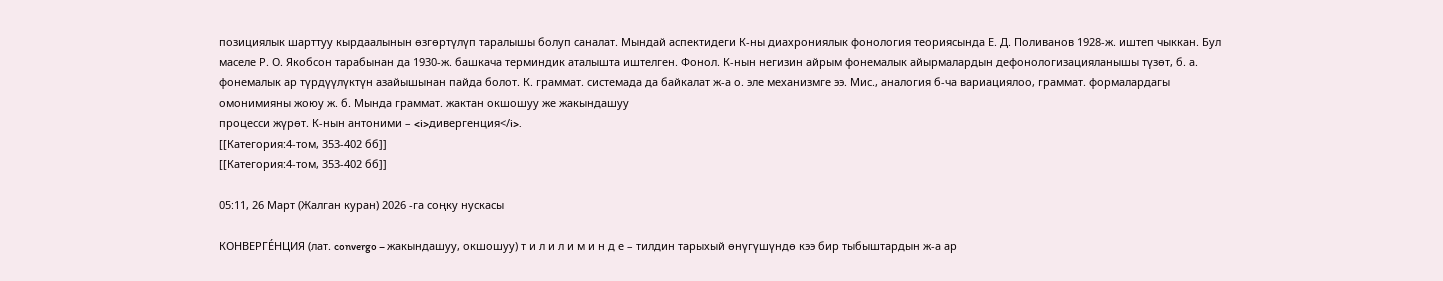позициялык шарттуу кырдаалынын өзгөртүлүп таралышы болуп саналат. Мындай аспектидеги К-ны диахрониялык фонология теориясында Е. Д. Поливанов 1928-ж. иштеп чыккан. Бул маселе Р. О. Якобсон тарабынан да 1930-ж. башкача терминдик аталышта иштелген. Фонол. К-нын негизин айрым фонемалык айырмалардын дефонологизацияланышы түзөт, б. а. фонемалык ар түрдүүлүктүн азайышынан пайда болот. К. граммат. системада да байкалат ж-а о. эле механизмге ээ. Мис., аналогия б-ча вариациялоо, граммат. формалардагы омонимияны жоюу ж. б. Мында граммат. жактан окшошуу же жакындашуу
процесси жүрөт. К-нын антоними – <i>дивергенция</i>.
[[Категория:4-том, 353-402 бб]]
[[Категория:4-том, 353-402 бб]]

05:11, 26 Март (Жалган куран) 2026 -га соңку нускасы

КОНВЕРГЕ́НЦИЯ (лат. convergo – жакындашуу, окшошуу) т и л и л и м и н д е – тилдин тарыхый өнүгүшүндө кээ бир тыбыштардын ж-а ар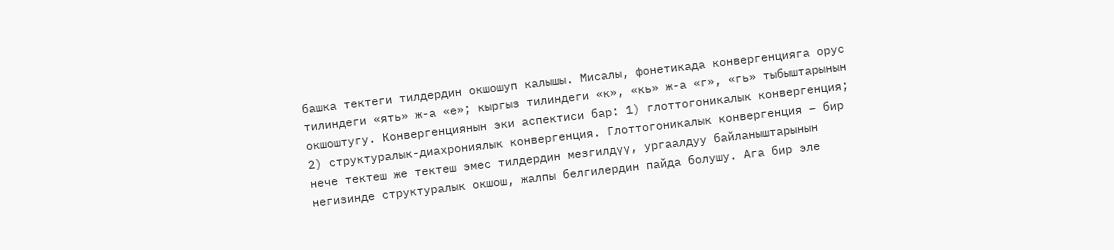башка тектеги тилдердин окшошуп калышы. Мисалы, фонетикада конвергенцияга орус тилиндеги «ять» ж-а «е»; кыргыз тилиндеги «к», «кь» ж-а «г», «гь» тыбыштарынын окшоштугу. Конвергенциянын эки аспектиси бар: 1) глоттогоникалык конвергенция; 2) структуралык-диахрониялык конвергенция. Глоттогоникалык конвергенция – бир нече тектеш же тектеш эмес тилдердин мезгилдүү, ургаалдуу байланыштарынын негизинде структуралык окшош, жалпы белгилердин пайда болушу. Ага бир эле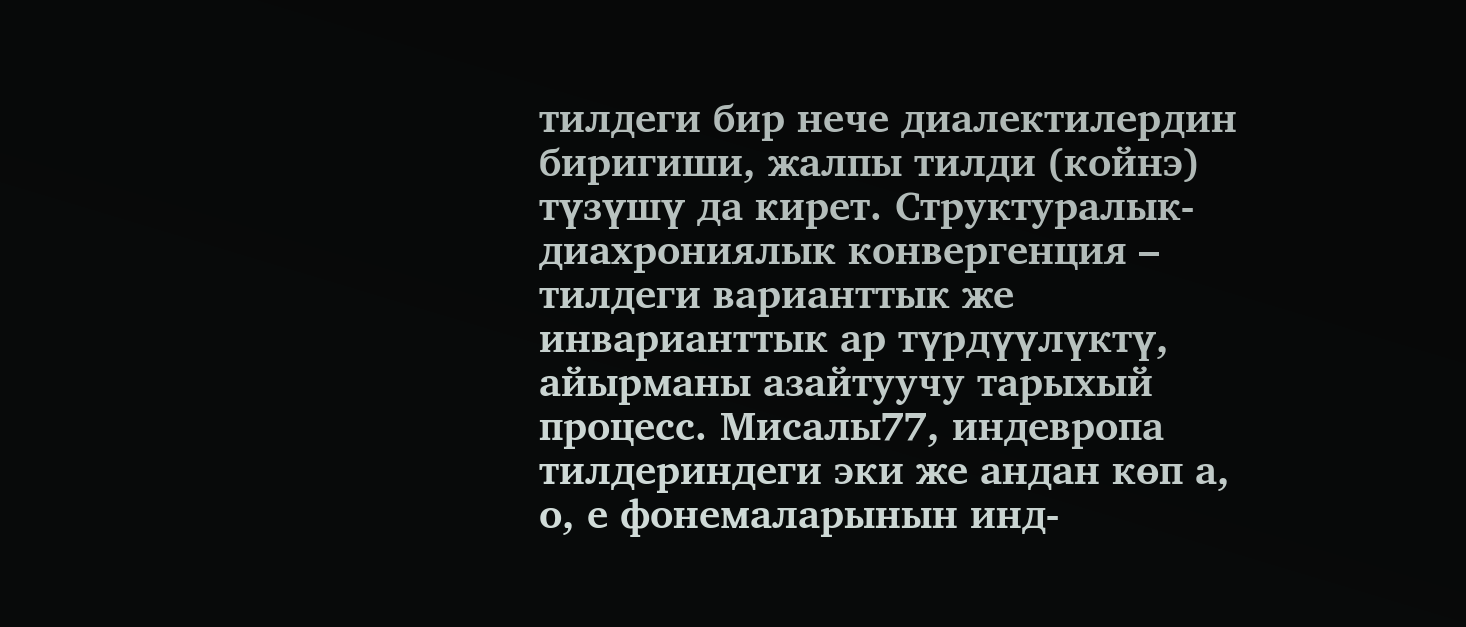тилдеги бир нече диалектилердин биригиши, жалпы тилди (койнэ) түзүшү да кирет. Структуралык-диахрониялык конвергенция – тилдеги варианттык же инварианттык ар түрдүүлүктү, айырманы азайтуучу тарыхый процесс. Мисалы77, индевропа тилдериндеги эки же андан көп а, о, е фонемаларынын инд-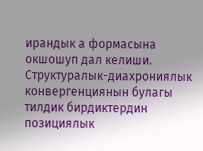ирандык а формасына окшошуп дал келиши. Структуралык-диахрониялык конвергенциянын булагы тилдик бирдиктердин позициялык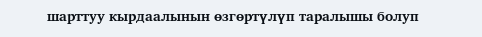шарттуу кырдаалынын өзгөртүлүп таралышы болуп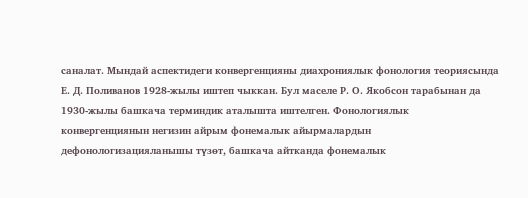саналат. Мындай аспектидеги конвергенцияны диахрониялык фонология теориясында Е. Д. Поливанов 1928-жылы иштеп чыккан. Бул маселе Р. О. Якобсон тарабынан да 1930-жылы башкача терминдик аталышта иштелген. Фонологиялык конвергенциянын негизин айрым фонемалык айырмалардын дефонологизацияланышы түзөт, башкача айтканда фонемалык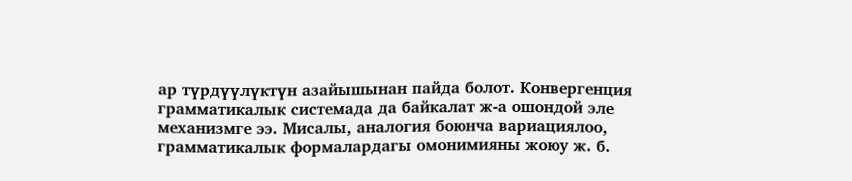ар түрдүүлүктүн азайышынан пайда болот. Конвергенция грамматикалык системада да байкалат ж-а ошондой эле механизмге ээ. Мисалы, аналогия боюнча вариациялоо, грамматикалык формалардагы омонимияны жоюу ж. б.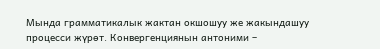Мында грамматикалык жактан окшошуу же жакындашуу процесси жүрөт. Конвергенциянын антоними –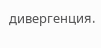дивергенция.